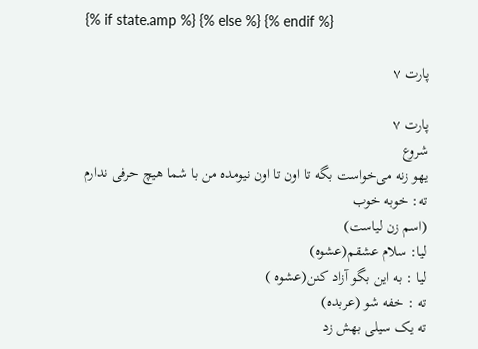{% if state.amp %} {% else %} {% endif %}

پارت ۷

پارت ۷
شروع
یهو زنه می‌خواست بگه تا اون تا اون نیومده من با شما هیچ حرفی ندارم
ته: خوبه خوب
(اسم زن لیاست)
لیا: سلام عشقم(عشوه)
لیا : به این بگو آزاد کنن(عشوه )
ته : خفه شو (عربده)
ته یک سیلی بهش زد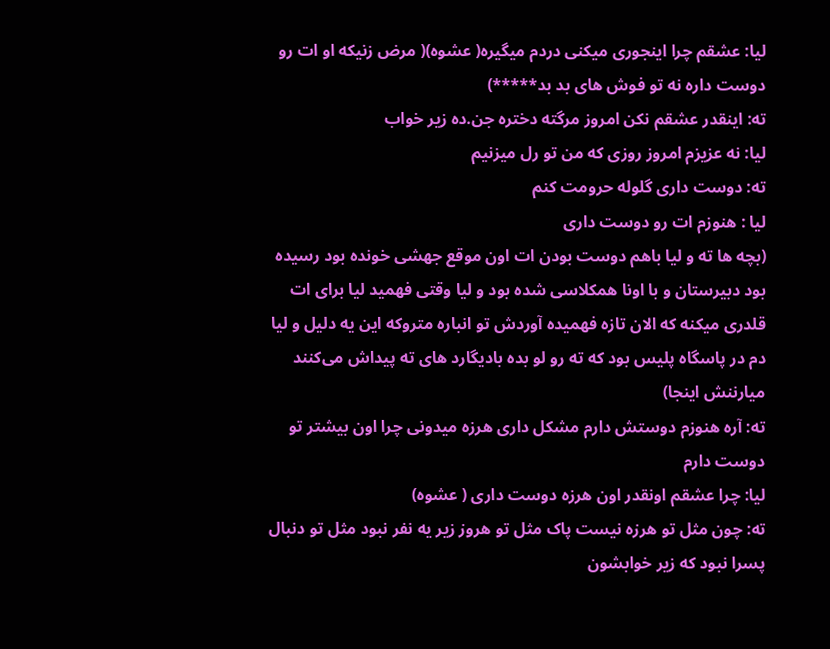لیا: عشقم چرا اینجوری میکنی دردم میگیره( عشوه)( مرض زنیکه او ات رو دوست داره نه تو فوش های بد بد*****)
ته: اینقدر عشقم نکن امروز مرگته دختره جن.ده زیر خواب
لیا: نه عزیزم امروز روزی که من تو رل میزنیم
ته: دوست داری گلوله حرومت کنم
لیا : هنوزم ات رو دوست داری
(بچه ها ته و لیا باهم دوست بودن ات اون موقع جهشی خونده بود رسیده بود دبیرستان و با اونا همکلاسی شده بود و لیا وقتی فهمید لیا برای ات قلدری میکنه که الان تازه فهمیده آوردش تو انباره متروکه این یه دلیل و لیا دم در پاسگاه پلیس بود که ته رو لو بده بادیگارد های ته پیداش می‌کنند میارننش اینجا)
ته: آره هنوزم دوستش دارم مشکل داری هرزه میدونی چرا اون بیشتر تو دوست دارم
لیا: چرا عشقم اونقدر اون هرزه دوست داری ( عشوه)
ته: چون مثل تو هرزه نیست پاک مثل تو هروز زیر یه نفر نبود مثل تو دنبال پسرا نبود که زیر خوابشون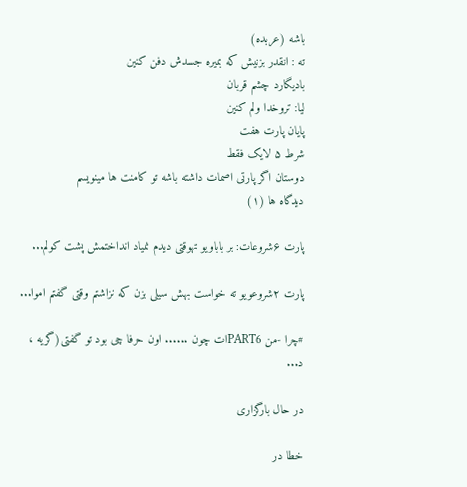باشه (عربده)
ته : انقدر بزنیش که بمیره جسدش دفن کنین
بادیگارد چشم قربان
لیا: تروخدا ولم کنین
پایان پارت هفت
شرط ۵ لایک فقط
دوستان اگر پارتی اصمات داشته باشه تو کامنت ها مینویسم
دیدگاه ها (۱)

پارت ۶شروعات: بر باباویو تهوقتی دیدم نمیاد انداختمش پشت کولم...

پارت ۲شروعویو ته خواست بهش سیلی بزن که نزاشتم وقتی گفتم اموا...

#چرا -من PART6ات چون ...... اون حرفا چی بود تو گفتی(گریه ، د...

در حال بارگزاری

خطا در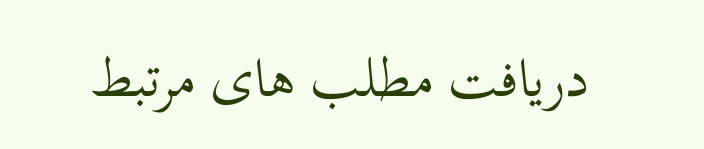دریافت مطلب های مرتبط